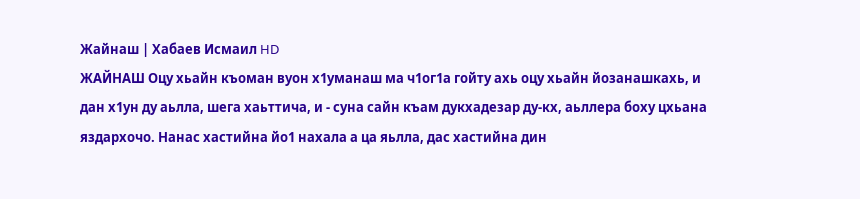Жайнаш | Хабаев Исмаил HD
ЖАЙНАШ Оцу хьайн къоман вуон х1уманаш ма ч1ог1а гойту ахь оцу хьайн йозанашкахь, и дан х1ун ду аьлла, шега хаьттича, и - суна сайн къам дукхадезар ду-кх, аьллера боху цхьана яздархочо. Нанас хастийна йо1 нахала а ца яьлла, дас хастийна дин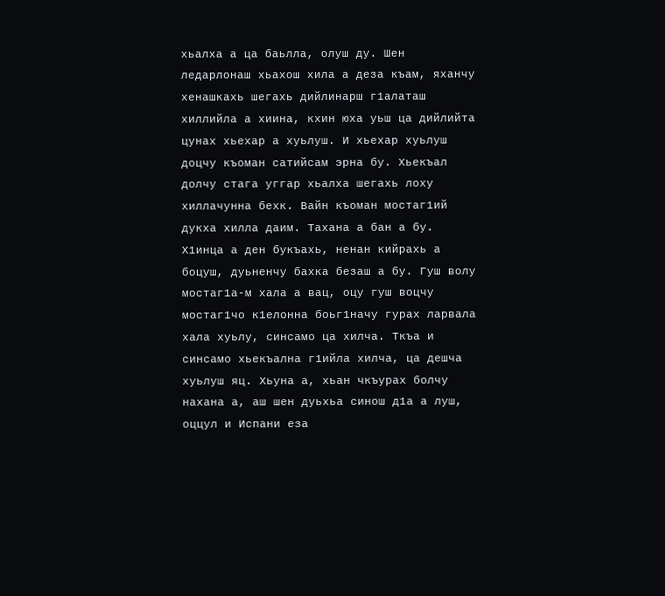хьалха а ца баьлла, олуш ду. Шен ледарлонаш хьахош хила а деза къам, яханчу хенашкахь шегахь дийлинарш г1алаташ хиллийла а хиина, кхин юха уьш ца дийлийта цунах хьехар а хуьлуш. И хьехар хуьлуш доцчу къоман сатийсам эрна бу. Хьекъал долчу стага уггар хьалха шегахь лоху хиллачунна бехк. Вайн къоман мостаг1ий дукха хилла даим. Тахана а бан а бу. Х1инца а ден букъахь, ненан кийрахь а боцуш, дуьненчу бахка безаш а бу. Гуш волу мостаг1а-м хала а вац, оцу гуш воцчу мостаг1чо к1елонна боьг1начу гурах ларвала хала хуьлу, синсамо ца хилча. Ткъа и синсамо хьекъална г1ийла хилча, ца дешча хуьлуш яц. Хьуна а, хьан чкъурах болчу нахана а, аш шен дуьхьа синош д1а а луш, оццул и Испани еза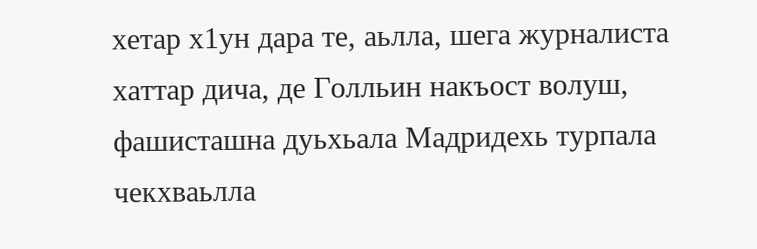хетар х1ун дара те, аьлла, шега журналиста хаттар дича, де Голльин накъост волуш, фашисташна дуьхьала Мадридехь турпала чекхваьлла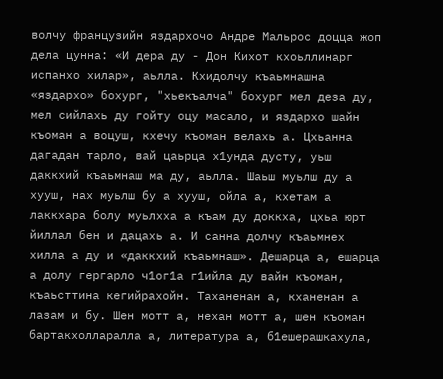волчу французийн яздархочо Андре Мальрос доцца жоп дела цунна: «И дера ду - Дон Кихот кхоьллинарг испанхо хилар», аьлла. Кхидолчу къаьмнашна «яздархо» бохург, "хьекъалча" бохург мел деза ду, мел сийлахь ду гойту оцу масало, и яздархо шайн къоман а воцуш, кхечу къоман велахь а. Цхьанна дагадан тарло, вай цаьрца х1унда дусту, уьш даккхий къаьмнаш ма ду, аьлла. Шаьш муьлш ду а хууш, нах муьлш бу а хууш, ойла а, кхетам а лаккхара болу муьлхха а къам ду доккха, цхьа юрт йиллал бен и дацахь а. И санна долчу къаьмнех хилла а ду и «даккхий къаьмнаш». Дешарца а, ешарца а долу гергарло ч1ог1а г1ийла ду вайн къоман, къаьсттина кегийрахойн. Таханенан а, кханенан а лазам и бу. Шен мотт а, нехан мотт а, шен къоман бартакхолларалла а, литература а, б1ешерашкахула,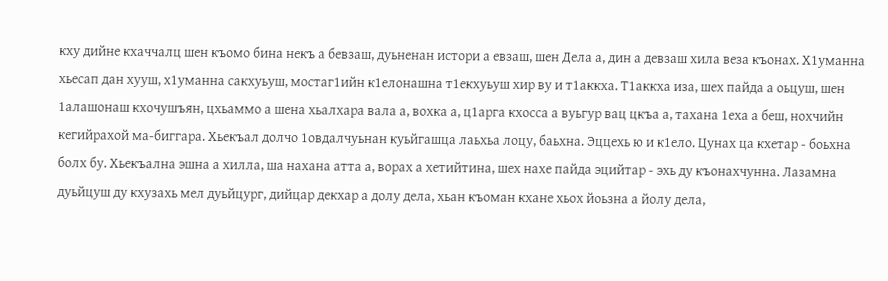кху дийне кхаччалц шен къомо бина некъ а бевзаш, дуьненан истори а евзаш, шен Дела а, дин а девзаш хила веза къонах. Х1уманна хьесап дан хууш, х1уманна сакхуьуш, мостаг1ийн к1елонашна т1екхуьуш хир ву и т1аккха. Т1аккха иза, шех пайда а оьцуш, шен 1алашонаш кхочушъян, цхьаммо а шена хьалхара вала а, вохка а, ц1арга кхосса а вуьгур вац цкъа а, тахана 1еха а беш, нохчийн кегийрахой ма-биггара. Хьекъал долчо 1овдалчуьнан куьйгашца лаьхьа лоцу, баьхна. Эццехь ю и к1ело. Цунах ца кхетар - боьхна болх бу. Хьекъална эшна а хилла, ша нахана атта а, ворах а хетийтина, шех нахе пайда эцийтар - эхь ду къонахчунна. Лазамна дуьйцуш ду кхузахь мел дуьйцург, дийцар декхар а долу дела, хьан къоман кхане хьох йоьзна а йолу дела,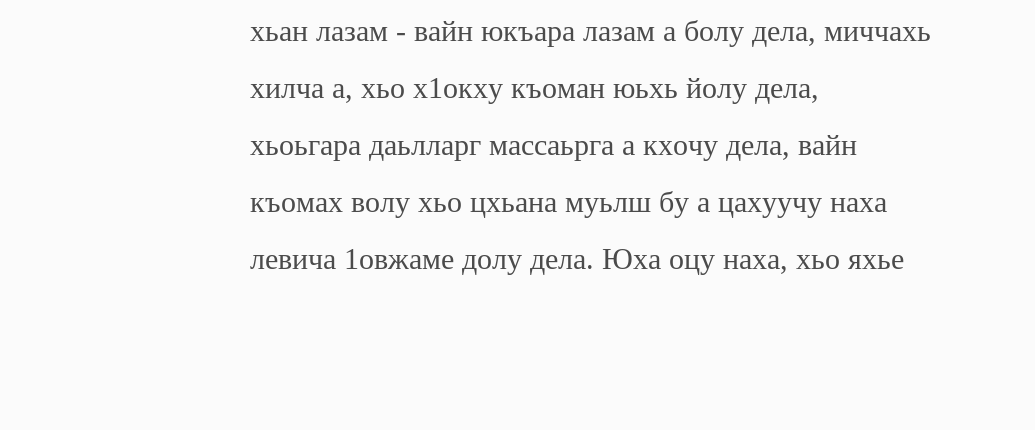хьан лазам - вайн юкъара лазам а болу дела, миччахь хилча а, хьо х1окху къоман юьхь йолу дела, хьоьгара даьлларг массаьрга а кхочу дела, вайн къомах волу хьо цхьана муьлш бу а цахуучу наха левича 1овжаме долу дела. Юха оцу наха, хьо яхье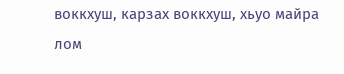воккхуш, карзах воккхуш, хьуо майра лом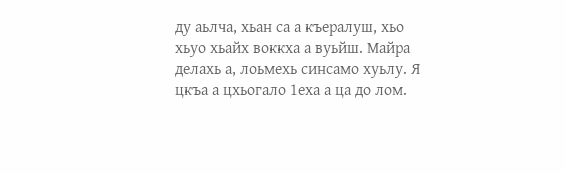ду аьлча, хьан са а къералуш, хьо хьуо хьайх воккха а вуьйш. Майра делахь а, лоьмехь синсамо хуьлу. Я цкъа а цхьогало 1еха а ца до лом.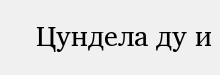Цундела ду и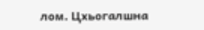лом. Цхьогалшна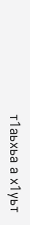т1аьхьа а х1уьт